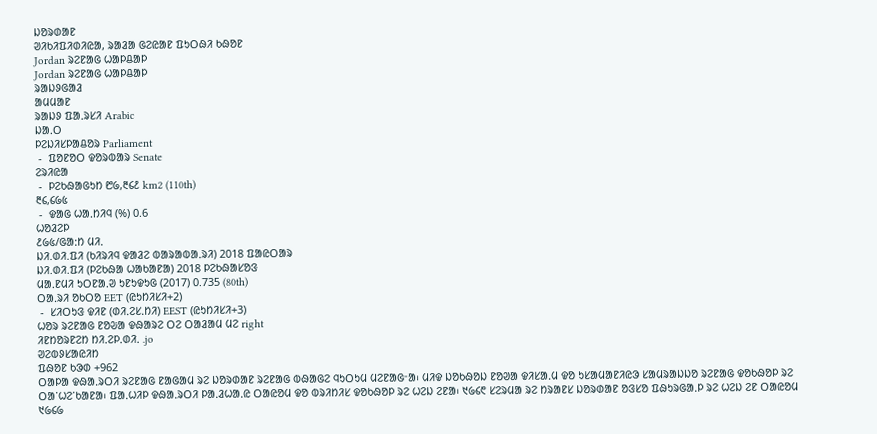ᱡᱚᱨᱰᱟᱱ
ᱣᱤᱠᱤᱯᱤᱰᱤᱭᱟ, ᱨᱟᱲᱟ ᱜᱮᱭᱟᱱ ᱯᱩᱛᱷᱤ ᱠᱷᱚᱱ
Jordan ᱨᱮᱱᱟᱜ ᱦᱟᱞᱪᱟᱞ
Jordan ᱨᱮᱱᱟᱜ ᱦᱟᱞᱪᱟᱞ
ᱨᱟᱡᱽᱜᱟᱲ
ᱟᱢᱢᱟᱱ
ᱨᱟᱡᱽ ᱯᱟᱹᱨᱥᱤ Arabic
ᱡᱟᱹᱛ
ᱞᱮᱡᱤᱥᱞᱟᱪᱚᱨ Parliament
 -  ᱯᱚᱱᱚᱛ ᱫᱚᱨᱵᱟᱨ Senate
ᱮᱨᱤᱭᱟ
 -  ᱞᱮᱠᱷᱟᱜᱩᱴ ᱘᱙,᱓᱔᱒ km2 (110th)
᱓᱔,᱔᱙᱕
 -  ᱫᱟᱜ ᱦᱟᱹᱴᱤᱧ (%) 0.6
ᱦᱚᱲᱮᱞ
᱒᱙᱕/ᱜᱟᱺᱴ ᱢᱤᱹ
ᱡᱤ.ᱰᱤ.ᱯᱤ (ᱠᱤᱨᱤᱧ ᱫᱟᱲᱮ ᱵᱟᱨᱟᱵᱟᱹᱨᱤ) 2018 ᱯᱟᱭᱛᱟᱨ
ᱡᱤ.ᱰᱤ.ᱯᱤ (ᱞᱮᱠᱷᱟ ᱦᱟᱠᱟᱱᱟ) 2018 ᱞᱮᱠᱷᱟᱥᱚᱝ
ᱢᱟᱹᱱᱢᱤ ᱩᱛᱱᱟᱹᱣ ᱩᱱᱩᱫᱩᱜ (2017) 0.735 (80th)
ᱛᱟᱹᱨᱤ ᱚᱠᱛᱚ EET (ᱭᱩᱴᱤᱥᱤ+2)
 -  ᱥᱤᱛᱩᱝ ᱫᱤᱱ (ᱰᱤᱹᱮᱥᱹᱴᱤ) EEST (ᱭᱩᱴᱤᱥᱤ+3)
ᱦᱚᱨ ᱨᱮᱱᱟᱜ ᱱᱚᱶᱟ ᱫᱷᱟᱨᱮ ᱛᱮ ᱛᱟᱲᱟᱢ ᱢᱮ right
ᱤᱱᱴᱚᱨᱱᱮᱴ ᱴᱤᱹᱮᱞᱹᱰᱤᱹ .jo
ᱣᱮᱵᱽᱥᱟᱭᱤᱴ
ᱯᱷᱚᱱ ᱠᱳᱰ +962
ᱛᱟᱞᱟ ᱫᱷᱟᱹᱨᱛᱤ ᱨᱮᱱᱟᱜ ᱱᱟᱜᱟᱢ ᱨᱮ ᱡᱚᱨᱰᱟᱱ ᱨᱮᱱᱟᱜ ᱵᱷᱟᱜᱮ ᱧᱩᱛᱩᱢ ᱢᱮᱱᱟᱜᱼᱟ᱾ ᱢᱤᱫ ᱡᱚᱠᱷᱚᱡ ᱱᱚᱣᱟ ᱫᱤᱥᱟᱹᱢ ᱫᱚ ᱩᱥᱟᱢᱟᱱᱤᱭᱳ ᱥᱟᱢᱨᱟᱡᱡᱚ ᱨᱮᱱᱟᱜ ᱫᱚᱠᱷᱚᱞ ᱨᱮ ᱛᱟᱸᱦᱮᱸᱠᱟᱱᱟ᱾ ᱯᱟᱹᱦᱤᱞ ᱫᱷᱟᱹᱨᱛᱤ ᱞᱟᱹᱲᱦᱟᱹᱭ ᱛᱟᱭᱚᱢ ᱫᱚ ᱵᱨᱤᱴᱤᱥ ᱫᱚᱠᱷᱚᱞ ᱨᱮ ᱦᱮᱡ ᱮᱱᱟ᱾ ᱑᱙᱔᱖ ᱥᱮᱨᱢᱟ ᱨᱮ ᱴᱨᱟᱱᱥ ᱡᱚᱨᱰᱟᱱ ᱚᱝᱥᱚ ᱯᱷᱩᱨᱜᱟᱹᱞ ᱨᱮ ᱦᱮᱡ ᱮᱱ ᱛᱟᱭᱚᱢ ᱑᱙᱔᱙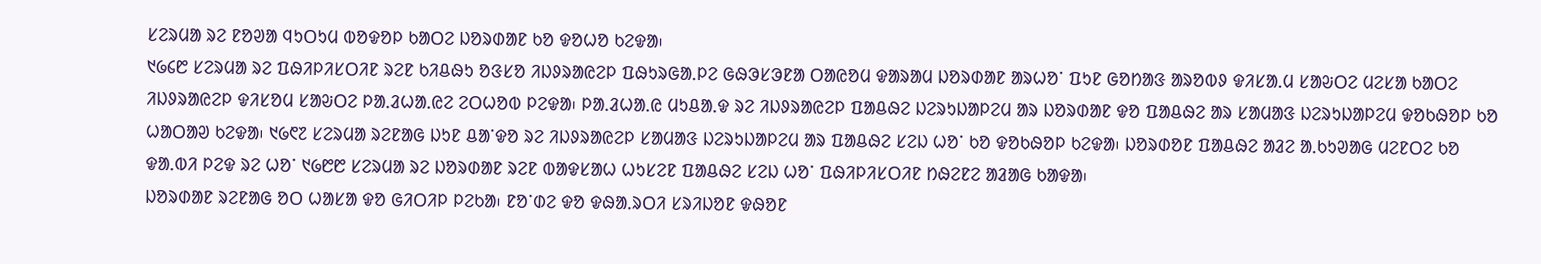ᱥᱮᱨᱢᱟ ᱨᱮ ᱱᱚᱣᱟ ᱧᱩᱛᱩᱢ ᱵᱚᱫᱚᱞ ᱠᱟᱛᱮ ᱡᱚᱨᱰᱟᱱ ᱠᱚ ᱫᱚᱦᱚ ᱠᱮᱫᱟ᱾
᱑᱙᱔᱘ ᱥᱮᱨᱢᱟ ᱨᱮ ᱯᱷᱤᱞᱤᱥᱛᱤᱱ ᱨᱮᱱ ᱠᱤᱪᱷᱩ ᱚᱝᱥᱚ ᱤᱡᱽᱨᱟᱭᱮᱞ ᱯᱷᱩᱨᱜᱟᱹᱞᱮ ᱜᱷᱳᱥᱳᱱᱟ ᱛᱟᱭᱚᱢ ᱫᱟᱨᱟᱢ ᱡᱚᱨᱰᱟᱱ ᱟᱨᱦᱚᱸ ᱯᱩᱱ ᱜᱚᱴᱟᱝ ᱟᱨᱚᱵᱽ ᱫᱤᱥᱟᱹᱢ ᱥᱟᱶᱛᱮ ᱢᱮᱥᱟ ᱠᱟᱛᱮ ᱤᱡᱽᱨᱟᱭᱮᱞ ᱫᱤᱥᱚᱢ ᱥᱟᱶᱛᱮ ᱞᱟᱹᱲᱦᱟᱹᱭᱮ ᱮᱛᱦᱚᱵ ᱞᱮᱫᱟ᱾ ᱞᱟᱹᱲᱦᱟᱹᱭ ᱢᱩᱪᱟᱹᱫ ᱨᱮ ᱤᱡᱽᱨᱟᱭᱮᱞ ᱯᱟᱪᱷᱮ ᱡᱮᱨᱩᱡᱟᱞᱮᱢ ᱟᱨ ᱡᱚᱨᱰᱟᱱ ᱫᱚ ᱯᱟᱪᱷᱮ ᱟᱨ ᱥᱟᱢᱟᱝ ᱡᱮᱨᱩᱡᱟᱞᱮᱢ ᱫᱚᱠᱷᱚᱞ ᱠᱚ ᱦᱟᱛᱟᱣ ᱠᱮᱫᱟ᱾ ᱑᱙᱖᱗ ᱥᱮᱨᱢᱟ ᱨᱮᱱᱟᱜ ᱡᱩᱱ ᱪᱟᱸᱫᱚ ᱨᱮ ᱤᱡᱽᱨᱟᱭᱮᱞ ᱥᱟᱢᱟᱝ ᱡᱮᱨᱩᱡᱟᱞᱮᱢ ᱟᱨ ᱯᱟᱪᱷᱮ ᱥᱮᱡ ᱦᱚᱸ ᱠᱚ ᱫᱚᱠᱷᱚᱞ ᱠᱮᱫᱟ᱾ ᱡᱚᱨᱰᱚᱱ ᱯᱟᱪᱷᱮ ᱟᱲᱮ ᱟᱹᱠᱩᱣᱟᱜ ᱢᱮᱱᱛᱮ ᱠᱚ ᱫᱟᱹᱵᱤ ᱞᱮᱫ ᱨᱮ ᱦᱚᱸ ᱑᱙᱘᱘ ᱥᱮᱨᱢᱟ ᱨᱮ ᱡᱚᱨᱰᱟᱱ ᱨᱮᱱ ᱵᱟᱫᱥᱟᱦ ᱦᱩᱥᱮᱱ ᱯᱟᱪᱷᱮ ᱥᱮᱡ ᱦᱚᱸ ᱯᱷᱤᱞᱤᱥᱛᱤᱱ ᱴᱷᱮᱱᱮ ᱟᱲᱟᱜ ᱠᱟᱫᱟ᱾
ᱡᱚᱨᱰᱟᱱ ᱨᱮᱱᱟᱜ ᱚᱛ ᱦᱟᱥᱟ ᱫᱚ ᱜᱤᱛᱤᱞ ᱞᱮᱠᱟ᱾ ᱱᱚᱸᱰᱮ ᱫᱚ ᱫᱷᱟᱹᱨᱛᱤ ᱥᱨᱤᱡᱚᱱ ᱫᱷᱚᱱ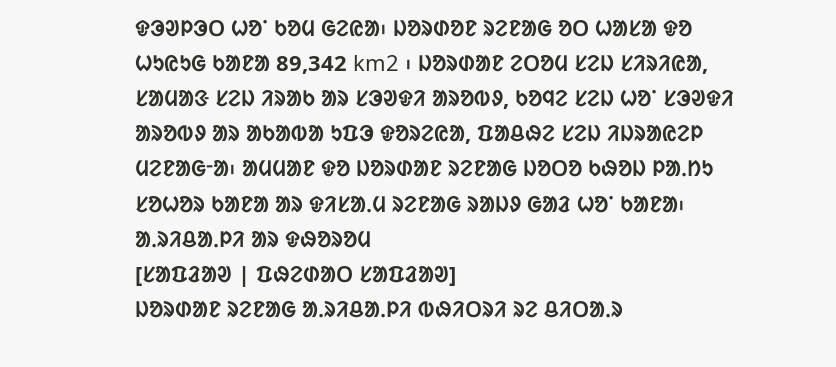ᱫᱳᱣᱞᱳᱛ ᱦᱚᱸ ᱠᱚᱢ ᱜᱮᱭᱟ᱾ ᱡᱚᱨᱰᱚᱱ ᱨᱮᱱᱟᱜ ᱚᱛ ᱦᱟᱥᱟ ᱫᱚ ᱦᱩᱭᱩᱜ ᱠᱟᱱᱟ 89,342 km2 ᱾ ᱡᱚᱨᱰᱟᱱ ᱮᱛᱚᱢ ᱥᱮᱡ ᱥᱤᱨᱤᱭᱟ, ᱥᱟᱢᱟᱝ ᱥᱮᱡ ᱤᱨᱟᱠ ᱟᱨ ᱥᱳᱣᱫᱤ ᱟᱨᱚᱵᱽ, ᱠᱚᱧᱮ ᱥᱮᱡ ᱦᱚᱸ ᱥᱳᱣᱫᱤ ᱟᱨᱚᱵᱽ ᱟᱨ ᱟᱠᱟᱵᱟ ᱩᱯᱳ ᱫᱚᱨᱮᱭᱟ, ᱯᱟᱪᱷᱮ ᱥᱮᱡ ᱤᱡᱨᱟᱭᱮᱞ ᱢᱮᱱᱟᱜᱼᱟ᱾ ᱟᱢᱢᱟᱱ ᱫᱚ ᱡᱚᱨᱰᱟᱱ ᱨᱮᱱᱟᱜ ᱡᱚᱛᱚ ᱠᱷᱚᱡ ᱞᱟᱹᱴᱩ ᱥᱚᱦᱚᱨ ᱠᱟᱱᱟ ᱟᱨ ᱫᱤᱥᱟᱹᱢ ᱨᱮᱱᱟᱜ ᱨᱟᱡᱽ ᱜᱟᱲ ᱦᱚᱸ ᱠᱟᱱᱟ᱾
ᱟᱹᱨᱤᱪᱟᱹᱞᱤ ᱟᱨ ᱫᱷᱚᱨᱚᱢ
[ᱥᱟᱯᱲᱟᱣ | ᱯᱷᱮᱰᱟᱛ ᱥᱟᱯᱲᱟᱣ]
ᱡᱚᱨᱰᱟᱱ ᱨᱮᱱᱟᱜ ᱟᱹᱨᱤᱪᱟᱹᱞᱤ ᱵᱷᱤᱛᱨᱤ ᱨᱮ ᱪᱤᱛᱟᱹᱨ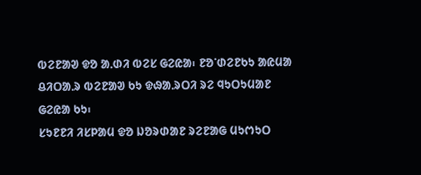ᱵᱮᱱᱟᱣ ᱫᱚ ᱟᱹᱰᱤ ᱵᱮᱥ ᱜᱮᱭᱟ᱾ ᱱᱚᱸᱰᱮᱱᱠᱩ ᱟᱭᱢᱟ ᱪᱤᱛᱟᱹᱨ ᱵᱮᱱᱟᱣ ᱠᱩ ᱫᱷᱟᱹᱨᱛᱤ ᱨᱮ ᱧᱩᱛᱩᱢᱟᱱ ᱜᱮᱭᱟ ᱠᱩ᱾
ᱥᱩᱱᱱᱤ ᱤᱥᱞᱟᱢ ᱫᱚ ᱡᱚᱨᱰᱟᱱ ᱨᱮᱱᱟᱜ ᱢᱩᱬᱩᱛ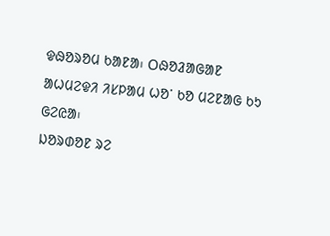ᱫᱷᱚᱨᱚᱢ ᱠᱟᱱᱟ᱾ ᱛᱷᱚᱲᱟᱜᱟᱱ ᱟᱦᱢᱮᱫᱤ ᱤᱥᱞᱟᱢ ᱦᱚᱸ ᱠᱚ ᱢᱮᱱᱟᱜ ᱠᱩ ᱜᱮᱭᱟ᱾
ᱡᱚᱨᱰᱚᱱ ᱨᱮ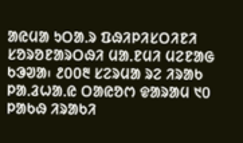ᱟᱭᱢᱟ ᱩᱛᱟᱹᱨ ᱯᱷᱤᱞᱤᱥᱛᱤᱱᱤ ᱥᱚᱨᱚᱱᱟᱨᱛᱷᱤ ᱢᱟᱹᱱᱢᱤ ᱢᱮᱱᱟᱜ ᱠᱳᱣᱟ᱾ ᱒᱐᱐᱓ ᱥᱮᱨᱢᱟ ᱨᱮ ᱤᱨᱟᱠ ᱞᱟᱹᱲᱦᱟᱹᱭ ᱛᱟᱭᱚᱬ ᱫᱟᱨᱟᱢ ᱑᱐ ᱞᱟᱠᱷ ᱤᱨᱟᱠᱤ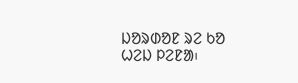ᱡᱚᱨᱰᱚᱱ ᱨᱮ ᱠᱚ ᱦᱮᱡ ᱞᱮᱱᱟ᱾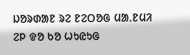ᱡᱚᱨᱰᱟᱱ ᱨᱮ ᱱᱮᱛᱚᱜ ᱢᱟᱹᱱᱢᱤ ᱮᱞ ᱫᱚ ᱠᱚ ᱦᱩᱭᱩᱜ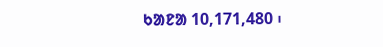ᱠᱟᱱᱟ 10,171,480 ᱾